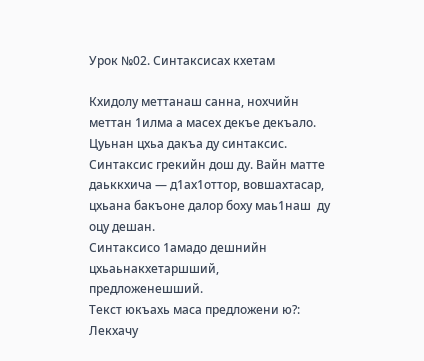Урок №02. Синтаксисах кхетам

Кхидолу меттанаш санна, нохчийн меттан 1илма а масех декъе декъало. Цуьнан цхьа дакъа ду синтаксис.
Синтаксис грекийн дош ду. Вайн матте даьккхича — д1ах1оттор, вовшахтасар, цхьана бакъоне далор боху маь1наш  ду оцу дешан.
Синтаксисо 1амадо дешнийн цхьаьнакхетаршший, предложенешший.
Текст юкъахь маса предложени ю?:
Лекхачу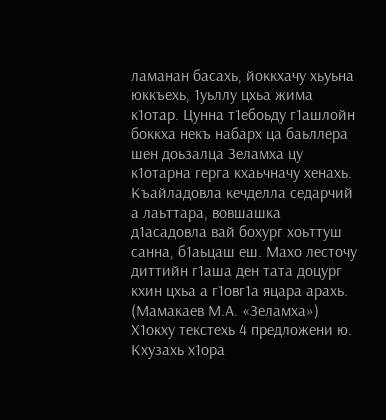ламанан басахь, йоккхачу хьуьна юккъехь, 1уьллу цхьа жима к1отар. Цунна т1ебоьду г1ашлойн боккха некъ набарх ца баьллера  шен доьзалца Зеламха цу к1отарна герга кхаьчначу хенахь. Къайладовла кечделла седарчий а лаьттара, вовшашка д1асадовла вай бохург хоьттуш санна, б1аьцаш еш. Махо лесточу диттийн г1аша ден тата доцург  кхин цхьа а г1овг1а яцара арахь.
(Мамакаев М.А. «Зеламха»)
Х1окху текстехь 4 предложени ю.  Кхузахь х1ора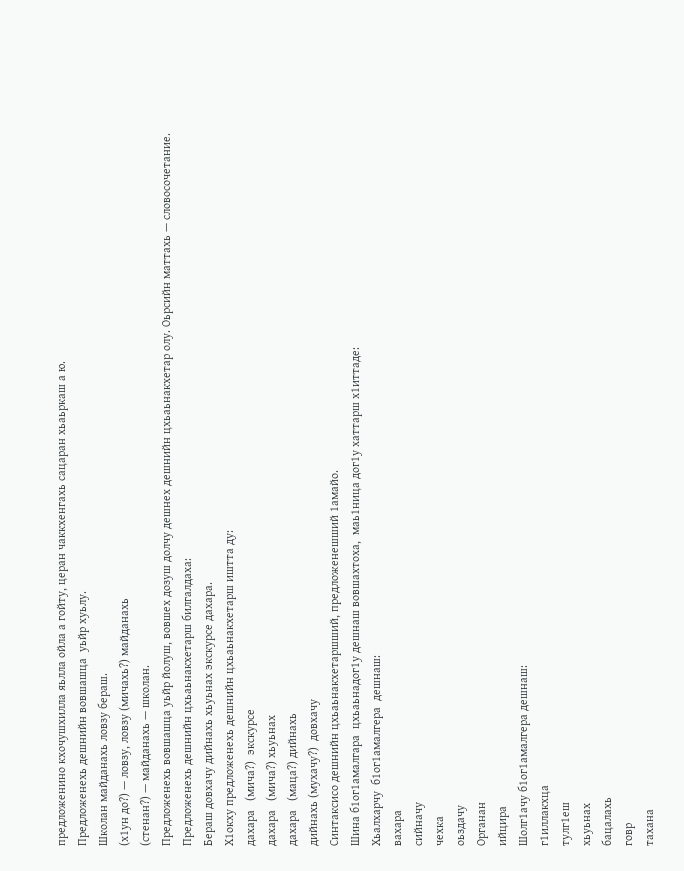предложенино кхочушхилла яьлла ойла а гойту, церан чаккхенгахь сацаран хьаьркаш а ю.
Предложенехь дешнийн вовшашца  уьйр хуьлу.
Школан майданахь ловзу бераш.
(х1ун до?) — ловзу, ловзу (мичахь?) майданахь
(стенан?) — майданахь — школан.
Предложенехь вовшашца уьйр йолуш, вовшех дозуш долчу дешнех дешнийн цхьаьнакхетар олу. Оьрсийн маттахь — словосочетание.
Предложенехь дешнийн цхьаьнакхетарш билгалдаха:
Бераш довхачу дийнахь хьуьнах экскурсе дахара.
Х1окху предложенехь дешнийн цхьаьнакхетарш иштта ду:
дахара   (мича?)  экскурсе
дахара   (мича?) хьуьнах
дахара   (маца?) дийнахь
дийнахь (мухачу?)  довхачу
Синтаксисо дешнийн цхьаьнакхетаршший, предложенешший 1амайо.
Шина б1ог1амалгара  цхьаьнадог1у дешнаш вовшахтоха,  маь1ница дог1у хаттарш х1иттаде:
Хьалхарчу  б1ог1амалгера  дешнаш:
вахара
сийначу
чехка
оьздачу
Органан
ийцира
Шолг1ачу б1ог1амалгера дешнаш:
г1иллакхца
тулг1еш
хьуьнах
бацалахь
говр
тахана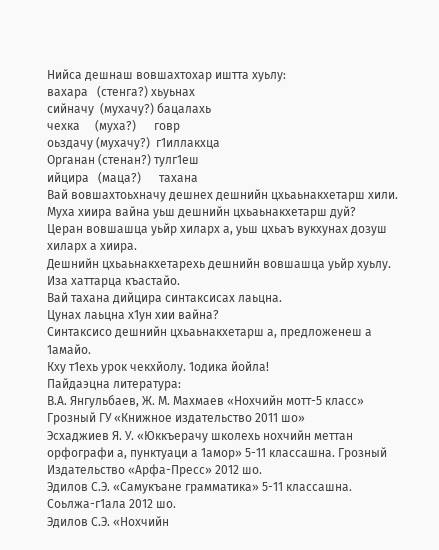Нийса дешнаш вовшахтохар иштта хуьлу:
вахара   (стенга?) хьуьнах
сийначу  (мухачу?) бацалахь
чехка     (муха?)      говр
оьздачу (мухачу?)  г1иллакхца
Органан (стенан?) тулг1еш
ийцира   (маца?)      тахана
Вай вовшахтоьхначу дешнех дешнийн цхьаьнакхетарш хили.
Муха хиира вайна уьш дешнийн цхьаьнакхетарш дуй?
Церан вовшашца уьйр хиларх а, уьш цхьаъ вукхунах дозуш хиларх а хиира.
Дешнийн цхьаьнакхетарехь дешнийн вовшашца уьйр хуьлу. Иза хаттарца къастайо.
Вай тахана дийцира синтаксисах лаьцна.
Цунах лаьцна х1ун хии вайна?
Синтаксисо дешнийн цхьаьнакхетарш а, предложенеш а 1амайо.
Кху т1ехь урок чекхйолу. 1одика йойла!
Пайдаэцна литература:
В.А. Янгульбаев, Ж. М. Махмаев «Нохчийн мотт-5 класс» Грозный ГУ «Книжное издательство 2011 шо»
Эсхаджиев Я. У. «Юккъерачу школехь нохчийн меттан орфографи а, пунктуаци а 1амор» 5-11 классашна. Грозный Издательство «Арфа-Пресс» 2012 шо.
Эдилов С.Э. «Самукъане грамматика» 5-11 классашна. Соьлжа-г1ала 2012 шо.
Эдилов С.Э. «Нохчийн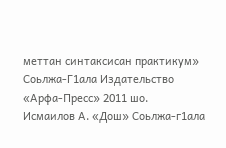меттан синтаксисан практикум» Соьлжа-Г1ала Издательство «Арфа-Пресс» 2011 шо.
Исмаилов А. «Дош» Соьлжа-г1ала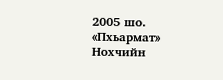2005 шо.
«Пхьармат» Нохчийн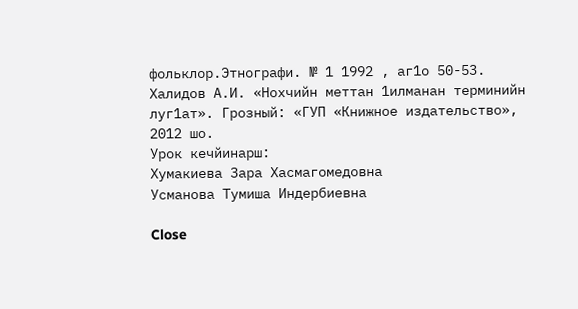фольклор.Этнографи. № 1 1992 , аг1о 50-53.
Халидов А.И. «Нохчийн меттан 1илманан терминийн луг1ат». Грозный: «ГУП «Книжное издательство», 2012 шо.
Урок кечйинарш:
Хумакиева Зара Хасмагомедовна
Усманова Тумиша Индербиевна

Close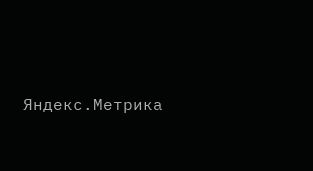Яндекс.Метрика